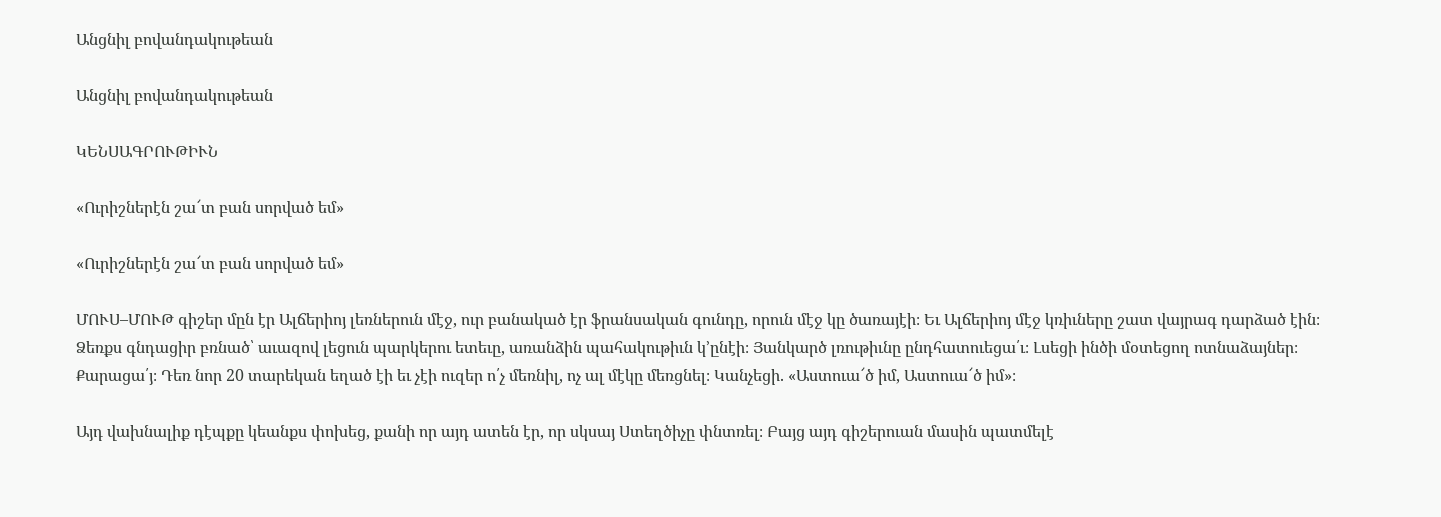Անցնիլ բովանդակութեան

Անցնիլ բովանդակութեան

ԿԵՆՍԱԳՐՈՒԹԻՒՆ

«Ուրիշներէն շա՜տ բան սորված եմ»

«Ուրիշներէն շա՜տ բան սորված եմ»

ՄՈՒՍ–ՄՈՒԹ գիշեր մըն էր Ալճերիոյ լեռներուն մէջ, ուր բանակած էր ֆրանսական գունդը, որուն մէջ կը ծառայէի։ Եւ Ալճերիոյ մէջ կռիւները շատ վայրագ դարձած էին։ Ձեռքս գնդացիր բռնած՝ աւազով լեցուն պարկերու ետեւը, առանձին պահակութիւն կ’ընէի։ Յանկարծ լռութիւնը ընդհատուեցա՛ւ։ Լսեցի ինծի մօտեցող ոտնաձայներ։ Քարացա՛յ։ Դեռ նոր 20 տարեկան եղած էի եւ չէի ուզեր ո՛չ մեռնիլ, ոչ ալ մէկը մեռցնել։ Կանչեցի. «Աստուա՜ծ իմ, Աստուա՜ծ իմ»։

Այդ վախնալիք դէպքը կեանքս փոխեց, քանի որ այդ ատեն էր, որ սկսայ Ստեղծիչը փնտռել։ Բայց այդ գիշերուան մասին պատմելէ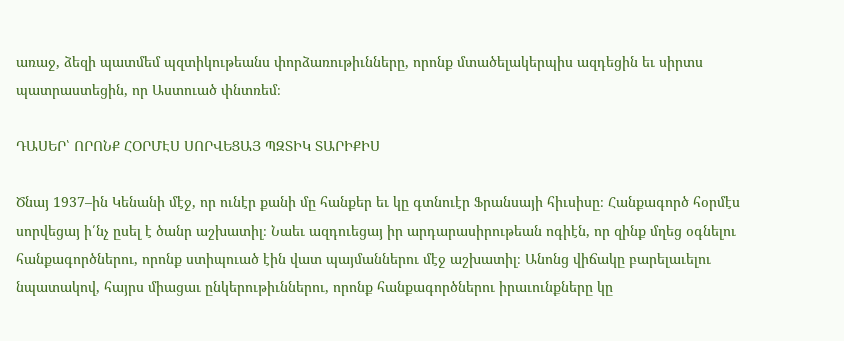առաջ, ձեզի պատմեմ պզտիկութեանս փորձառութիւնները, որոնք մտածելակերպիս ազդեցին եւ սիրտս պատրաստեցին, որ Աստուած փնտռեմ։

ԴԱՍԵՐ՝ ՈՐՈՆՔ ՀՕՐՄԷՍ ՍՈՐՎԵՑԱՅ ՊԶՏԻԿ ՏԱՐԻՔԻՍ

Ծնայ 1937–ին Կենանի մէջ, որ ունէր քանի մը հանքեր եւ կը գտնուէր Ֆրանսայի հիւսիսը։ Հանքագործ հօրմէս սորվեցայ ի՛նչ ըսել է ծանր աշխատիլ։ Նաեւ ազդուեցայ իր արդարասիրութեան ոգիէն, որ զինք մղեց օգնելու հանքագործներու, որոնք ստիպուած էին վատ պայմաններու մէջ աշխատիլ։ Անոնց վիճակը բարելաւելու նպատակով, հայրս միացաւ ընկերութիւններու, որոնք հանքագործներու իրաւունքները կը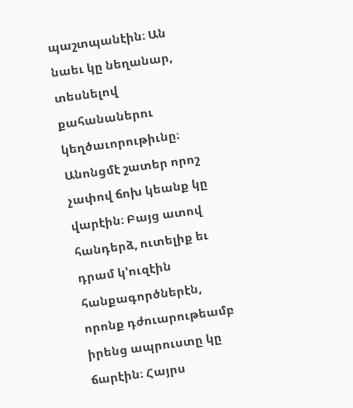պաշտպանէին։ Ան նաեւ կը նեղանար, տեսնելով քահանաներու կեղծաւորութիւնը։ Անոնցմէ շատեր որոշ չափով ճոխ կեանք կը վարէին։ Բայց ատով հանդերձ, ուտելիք եւ դրամ կ’ուզէին հանքագործներէն, որոնք դժուարութեամբ իրենց ապրուստը կը ճարէին։ Հայրս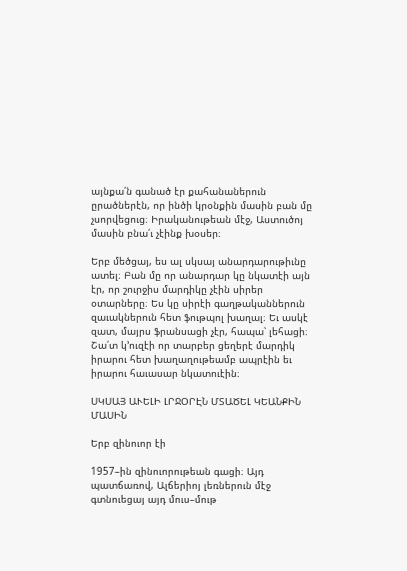այնքա՛ն գանած էր քահանաներուն ըրածներէն, որ ինծի կրօնքին մասին բան մը չսորվեցուց։ Իրականութեան մէջ, Աստուծոյ մասին բնա՛ւ չէինք խօսեր։

Երբ մեծցայ, ես ալ սկսայ անարդարութիւնը ատել։ Բան մը որ անարդար կը նկատէի այն էր, որ շուրջիս մարդիկը չէին սիրեր օտարները։ Ես կը սիրէի գաղթականներուն զաւակներուն հետ ֆութպոլ խաղալ։ Եւ ասկէ զատ, մայրս ֆրանսացի չէր, հապա՝ լեհացի։ Շա՛տ կ’ուզէի որ տարբեր ցեղերէ մարդիկ իրարու հետ խաղաղութեամբ ապրէին եւ իրարու հաւասար նկատուէին։

ՍԿՍԱՅ ԱՒԵԼԻ ԼՐՋՕՐԷՆ ՄՏԱԾԵԼ ԿԵԱՆՔԻՆ ՄԱՍԻՆ

Երբ զինուոր էի

1957–ին զինուորութեան գացի։ Այդ պատճառով, Ալճերիոյ լեռներուն մէջ գտնուեցայ այդ մուս–մութ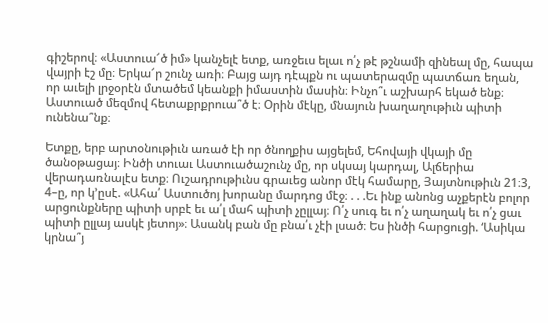գիշերով։ «Աստուա՜ծ իմ» կանչելէ ետք, առջեւս ելաւ ո՛չ թէ թշնամի զինեալ մը, հապա վայրի էշ մը։ Երկա՜ր շունչ առի։ Բայց այդ դէպքն ու պատերազմը պատճառ եղան, որ աւելի լրջօրէն մտածեմ կեանքի իմաստին մասին։ Ինչո՞ւ աշխարհ եկած ենք։ Աստուած մեզմով հետաքրքրուա՞ծ է։ Օրին մէկը, մնայուն խաղաղութիւն պիտի ունենա՞նք։

Ետքը, երբ արտօնութիւն առած էի որ ծնողքիս այցելեմ, Եհովայի վկայի մը ծանօթացայ։ Ինծի տուաւ Աստուածաշունչ մը, որ սկսայ կարդալ, Ալճերիա վերադառնալէս ետք։ Ուշադրութիւնս գրաւեց անոր մէկ համարը, Յայտնութիւն 21։3, 4–ը, որ կ’ըսէ. «Ահա՛ Աստուծոյ խորանը մարդոց մէջ։ . . .Եւ ինք անոնց աչքերէն բոլոր արցունքները պիտի սրբէ եւ ա՛լ մահ պիտի չըլլայ։ Ո՛չ սուգ եւ ո՛չ աղաղակ եւ ո՛չ ցաւ պիտի ըլլայ ասկէ յետոյ»։ Ասանկ բան մը բնա՛ւ չէի լսած։ Ես ինծի հարցուցի. ‘Ասիկա կրնա՞յ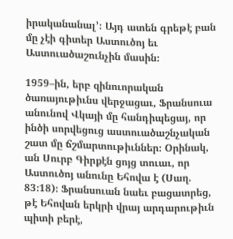իրականանալ’։ Այդ ատեն գրեթէ բան մը չէի գիտեր Աստուծոյ եւ Աստուածաշունչին մասին։

1959–ին, երբ զինուորական ծառայութիւնս վերջացաւ, Ֆրանսուա անունով Վկայի մը հանդիպեցայ, որ ինծի սորվեցուց աստուածաշնչական շատ մը ճշմարտութիւններ։ Օրինակ, ան Սուրբ Գիրքէն ցոյց տուաւ, որ Աստուծոյ անունը Եհովա է (Սաղ. 83։18)։ Ֆրանսուան նաեւ բացատրեց, թէ Եհովան երկրի վրայ արդարութիւն պիտի բերէ,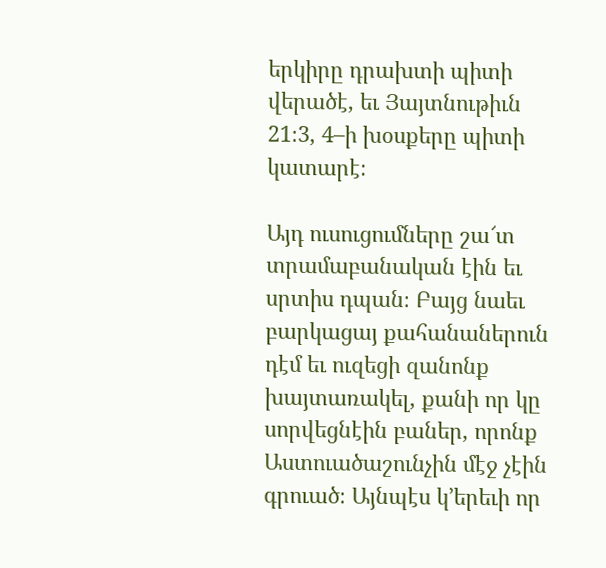երկիրը դրախտի պիտի վերածէ, եւ Յայտնութիւն 21։3, 4–ի խօսքերը պիտի կատարէ։

Այդ ուսուցումները շա՜տ տրամաբանական էին եւ սրտիս դպան։ Բայց նաեւ բարկացայ քահանաներուն դէմ եւ ուզեցի զանոնք խայտառակել, քանի որ կը սորվեցնէին բաներ, որոնք Աստուածաշունչին մէջ չէին գրուած։ Այնպէս կ’երեւի որ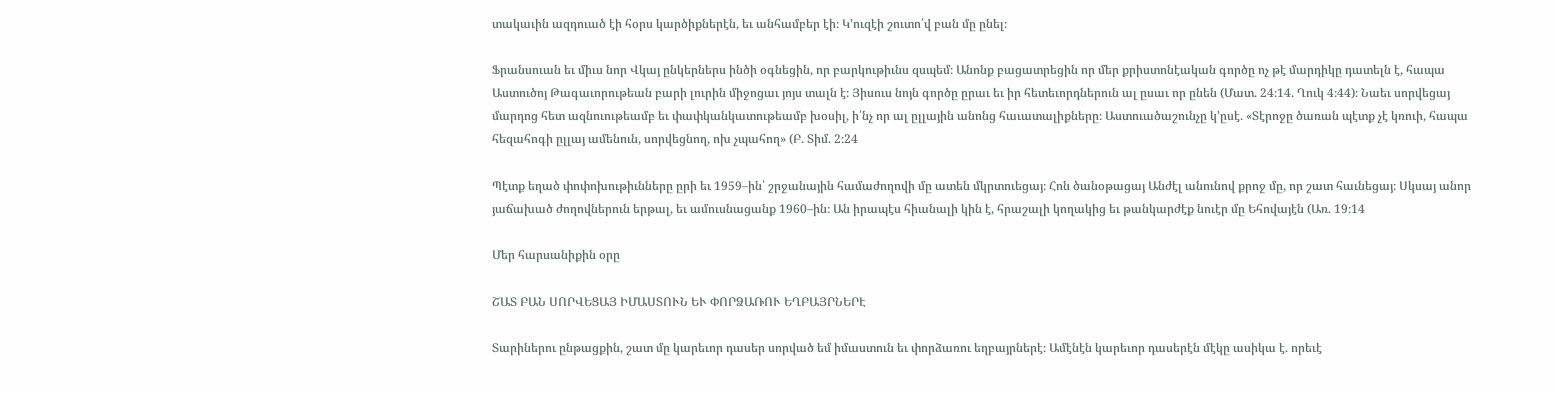տակաւին ազդուած էի հօրս կարծիքներէն, եւ անհամբեր էի։ Կ’ուզէի շուտո՛վ բան մը ընել։

Ֆրանսուան եւ միւս նոր Վկայ ընկերներս ինծի օգնեցին, որ բարկութիւնս զսպեմ։ Անոնք բացատրեցին որ մեր քրիստոնէական գործը ոչ թէ մարդիկը դատելն է, հապա Աստուծոյ Թագաւորութեան բարի լուրին միջոցաւ յոյս տալն է։ Յիսուս նոյն գործը ըրաւ եւ իր հետեւորդներուն ալ ըսաւ որ ընեն (Մատ. 24։14. Ղուկ 4։44)։ Նաեւ սորվեցայ մարդոց հետ ազնուութեամբ եւ փափկանկատութեամբ խօսիլ, ի՛նչ որ ալ ըլլային անոնց հաւատալիքները։ Աստուածաշունչը կ’ըսէ. «Տէրոջը ծառան պէտք չէ կռուի, հապա հեզահոգի ըլլայ ամենուն, սորվեցնող, ոխ չպահող» (Բ. Տիմ. 2։24

Պէտք եղած փոփոխութիւնները ըրի եւ 1959–ին՝ շրջանային համաժողովի մը ատեն մկրտուեցայ։ Հոն ծանօթացայ Անժէլ անունով քրոջ մը, որ շատ հաւնեցայ։ Սկսայ անոր յաճախած ժողովներուն երթալ, եւ ամուսնացանք 1960–ին։ Ան իրապէս հիանալի կին է, հրաշալի կողակից եւ թանկարժէք նուէր մը Եհովայէն (Առ. 19։14

Մեր հարսանիքին օրը

ՇԱՏ ԲԱՆ ՍՈՐՎԵՑԱՅ ԻՄԱՍՏՈՒՆ ԵՒ ՓՈՐՁԱՌՈՒ ԵՂԲԱՅՐՆԵՐԷ

Տարիներու ընթացքին, շատ մը կարեւոր դասեր սորված եմ իմաստուն եւ փորձառու եղբայրներէ։ Ամէնէն կարեւոր դասերէն մէկը ասիկա է. որեւէ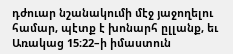դժուար նշանակումի մէջ յաջողելու համար, պէտք է խոնարհ ըլլանք, եւ Առակաց 15։22–ի իմաստուն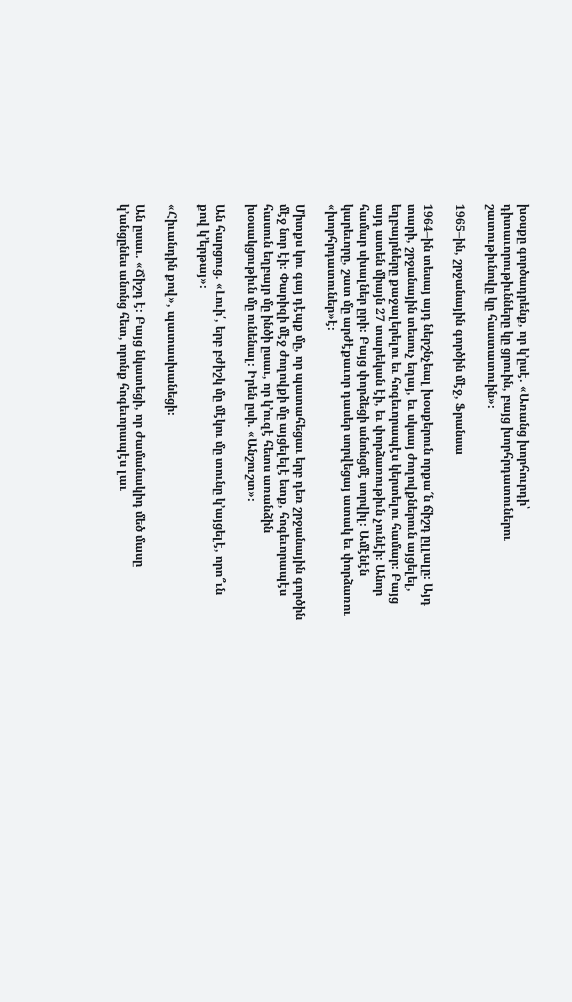խօսքը գործադրենք, որ կ’ըսէ. «Առանց խորհուրդի՝ դիտաւորութիւնները կը ցրուին, բայց խորհրդատուներու շատութիւնովը կը հաստատուին»։

1965–ին, շրջանային գործին մէջ, Ֆրանսա

1964–ին տեսայ այդ ներշնչեալ խօսքերուն որքա՜ն ճիշդ ըլլալը։ Այդ տարի, շրջանային տեսուչ եղայ, եւ սկսայ ժողովքներուն այցելել, եղբայրները քաջալերելու եւ հոգեւորապէս կերտելու համար։ Բայց այդ ատեն միայն 27 տարեկան էի, եւ փորձառութիւն չունէի։ Անոր համար սխալներ ըրի։ Բայց փորձեցի անոնցմէ սորվիլ։ Ամէնէն կարեւորը, շատ մը արժէքաւոր դասեր սորվեցայ ատակ եւ փորձառու «խորհրդատուներ»է։

Միտքս կու գայ դէպք մը, որ պատահեցաւ երբ դեռ շրջանային գործին մէջ նոր էի։ Փարիզի մէջ ժողովքի մը այցելելէ ետք, հոգեւորապէս հասուն եղբայր մը ինծի ըսաւ, որ կ’ուզէ հետս առանձին խօսակցութիւն մը ունենալ։ Իրեն ըսի. «Անշուշտ»։

Ան հարցուց. «Լուի՛, երբ բժիշկ մը մէկու մը տունը կ’այցելէ, որո՞ւն քով կ’երթայ»։

«Հիւանդին քով», պատասխանեցի։

Ան ըսաւ. «Ճիշդ է։ Բայց նկատեցի, որ ժամանակիդ մեծ մասը կ’անցընես անոնց հետ, որոնք հոգեւորապէս լաւ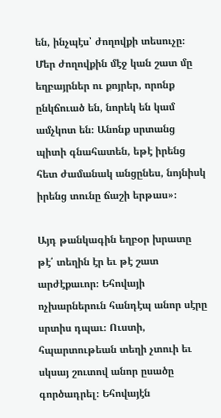են, ինչպէս՝ ժողովքի տեսուչը։ Մեր ժողովքին մէջ կան շատ մը եղբայրներ ու քոյրեր, որոնք ընկճուած են, նորեկ են կամ ամչկոտ են։ Անոնք սրտանց պիտի գնահատեն, եթէ իրենց հետ ժամանակ անցընես, նոյնիսկ իրենց տունը ճաշի երթաս»։

Այդ թանկագին եղբօր խրատը թէ՛ տեղին էր եւ թէ շատ արժէքաւոր։ Եհովայի ոչխարներուն հանդէպ անոր սէրը սրտիս դպաւ։ Ուստի, հպարտութեան տեղի չտուի եւ սկսայ շուտով անոր ըսածը գործադրել։ Եհովայէն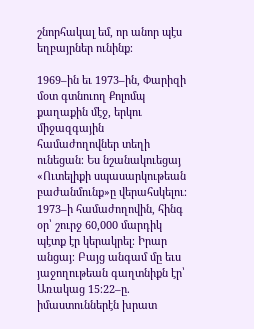շնորհակալ եմ, որ անոր պէս եղբայրներ ունինք։

1969–ին եւ 1973–ին, Փարիզի մօտ գտնուող Քոլոմպ քաղաքին մէջ, երկու միջազգային համաժողովներ տեղի ունեցան։ Ես նշանակուեցայ «Ուտելիքի սպասարկութեան բաժանմունք»ը վերահսկելու։ 1973–ի համաժողովին, հինգ օր՝ շուրջ 60,000 մարդիկ պէտք էր կերակրել։ Իրար անցայ։ Բայց անգամ մը եւս յաջողութեան գաղտնիքն էր՝ Առակաց 15։22–ը. իմաստուններէն խրատ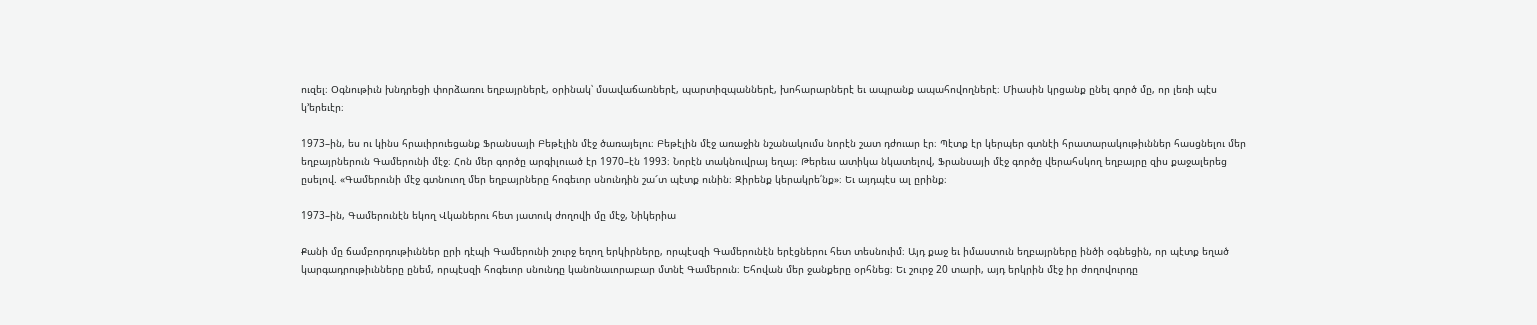ուզել։ Օգնութիւն խնդրեցի փորձառու եղբայրներէ, օրինակ՝ մսավաճառներէ, պարտիզպաններէ, խոհարարներէ եւ ապրանք ապահովողներէ։ Միասին կրցանք ընել գործ մը, որ լեռի պէս կ’երեւէր։

1973–ին, ես ու կինս հրաւիրուեցանք Ֆրանսայի Բեթէլին մէջ ծառայելու։ Բեթէլին մէջ առաջին նշանակումս նորէն շատ դժուար էր։ Պէտք էր կերպեր գտնէի հրատարակութիւններ հասցնելու մեր եղբայրներուն Գամերունի մէջ։ Հոն մեր գործը արգիլուած էր 1970–էն 1993։ Նորէն տակնուվրայ եղայ։ Թերեւս ատիկա նկատելով, Ֆրանսայի մէջ գործը վերահսկող եղբայրը զիս քաջալերեց ըսելով. «Գամերունի մէջ գտնուող մեր եղբայրները հոգեւոր սնունդին շա՜տ պէտք ունին։ Զիրենք կերակրե՛նք»։ Եւ այդպէս ալ ըրինք։

1973–ին, Գամերունէն եկող Վկաներու հետ յատուկ ժողովի մը մէջ, Նիկերիա

Քանի մը ճամբորդութիւններ ըրի դէպի Գամերունի շուրջ եղող երկիրները, որպէսզի Գամերունէն երէցներու հետ տեսնուիմ։ Այդ քաջ եւ իմաստուն եղբայրները ինծի օգնեցին, որ պէտք եղած կարգադրութիւնները ընեմ, որպէսզի հոգեւոր սնունդը կանոնաւորաբար մտնէ Գամերուն։ Եհովան մեր ջանքերը օրհնեց։ Եւ շուրջ 20 տարի, այդ երկրին մէջ իր ժողովուրդը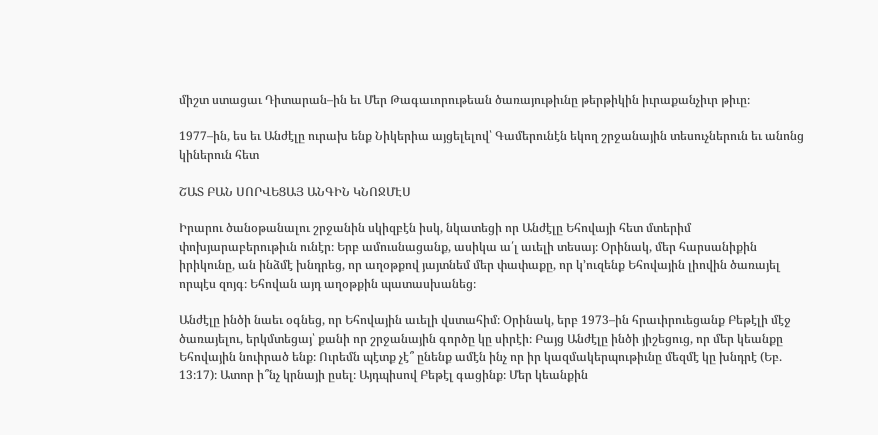միշտ ստացաւ Դիտարան–ին եւ Մեր Թագաւորութեան ծառայութիւնը թերթիկին իւրաքանչիւր թիւը։

1977–ին, ես եւ Անժէլը ուրախ ենք Նիկերիա այցելելով՝ Գամերունէն եկող շրջանային տեսուչներուն եւ անոնց կիներուն հետ

ՇԱՏ ԲԱՆ ՍՈՐՎԵՑԱՅ ԱՆԳԻՆ ԿՆՈՋՄԷՍ

Իրարու ծանօթանալու շրջանին սկիզբէն իսկ, նկատեցի որ Անժէլը Եհովայի հետ մտերիմ փոխյարաբերութիւն ունէր։ Երբ ամուսնացանք, ասիկա ա՛լ աւելի տեսայ։ Օրինակ, մեր հարսանիքին իրիկունը, ան ինձմէ խնդրեց, որ աղօթքով յայտնեմ մեր փափաքը, որ կ’ուզենք Եհովային լիովին ծառայել որպէս զոյգ։ Եհովան այդ աղօթքին պատասխանեց։

Անժէլը ինծի նաեւ օգնեց, որ Եհովային աւելի վստահիմ։ Օրինակ, երբ 1973–ին հրաւիրուեցանք Բեթէլի մէջ ծառայելու, երկմտեցայ՝ քանի որ շրջանային գործը կը սիրէի։ Բայց Անժէլը ինծի յիշեցուց, որ մեր կեանքը Եհովային նուիրած ենք։ Ուրեմն պէտք չէ՞ ընենք ամէն ինչ որ իր կազմակերպութիւնը մեզմէ կը խնդրէ (Եբ. 13։17)։ Ատոր ի՞նչ կրնայի ըսել։ Այդպիսով Բեթէլ գացինք։ Մեր կեանքին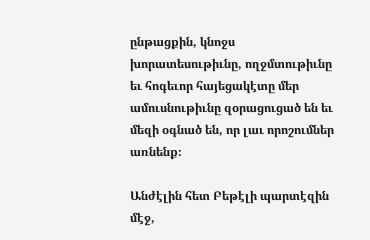ընթացքին, կնոջս խորատեսութիւնը, ողջմտութիւնը եւ հոգեւոր հայեցակէտը մեր ամուսնութիւնը զօրացուցած են եւ մեզի օգնած են, որ լաւ որոշումներ առնենք։

Անժէլին հետ Բեթէլի պարտէզին մէջ,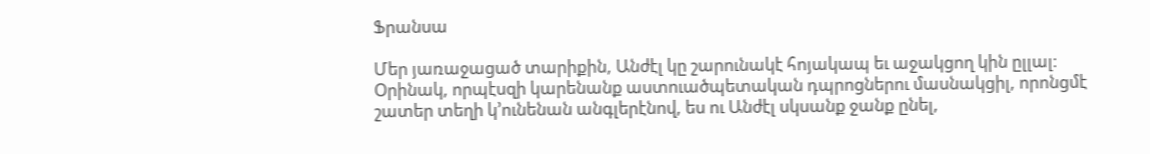Ֆրանսա

Մեր յառաջացած տարիքին, Անժէլ կը շարունակէ հոյակապ եւ աջակցող կին ըլլալ։ Օրինակ, որպէսզի կարենանք աստուածպետական դպրոցներու մասնակցիլ, որոնցմէ շատեր տեղի կ’ունենան անգլերէնով, ես ու Անժէլ սկսանք ջանք ընել,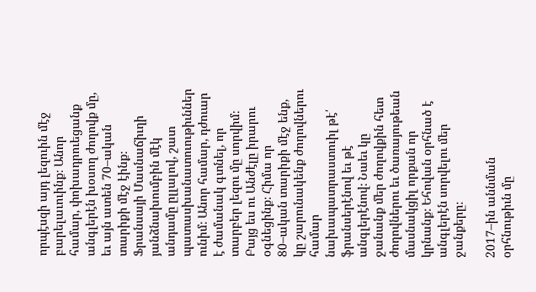որպէսզի այդ լեզուին մէջ բարելաւուինք։ Անոր համար, փոխադրուեցանք անգլերէն խօսող ժողովք մը, եւ այն ատեն 70–ական տարիքի մէջ էինք։ Ֆրանսայի Մասնաճիւղի յանձնախումբին մէկ անդամը ըլլալով, շատ պատասխանատուութիւններ ունիմ։ Անոր համար, դժուար է ժամանակ գտնել, որ տարբեր լեզու մը սորվիմ։ Բայց ես ու Անժէլը իրարու օգնեցինք։ Հիմա որ 80–ական տարիքի մէջ ենք, կը շարունակենք ժողովներու համար նախապատրաստուիլ թէ՛ ֆրանսերէնով եւ թէ անգլերէնով։ Նաեւ կը ջանանք մեր ժողովքին հետ ժողովներու եւ ծառայութեան մասնակցիլ որքան որ կրնանք։ Եհովան օրհնած է անգլերէն սորվելու մեր ջանքերը։

2017–ին աննման օրհնութիւն մը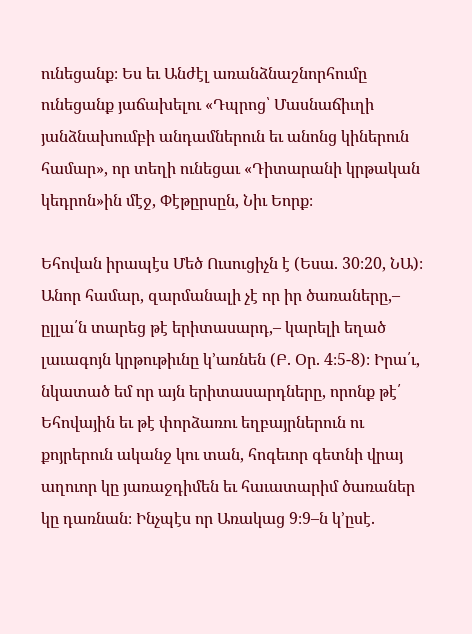ունեցանք։ Ես եւ Անժէլ առանձնաշնորհումը ունեցանք յաճախելու «Դպրոց՝ Մասնաճիւղի յանձնախումբի անդամներուն եւ անոնց կիներուն համար», որ տեղի ունեցաւ «Դիտարանի կրթական կեդրոն»ին մէջ, Փէթըրսըն, Նիւ Եորք։

Եհովան իրապէս Մեծ Ուսուցիչն է (Եսա. 30։20, ՆԱ)։ Անոր համար, զարմանալի չէ որ իր ծառաները,– ըլլա՛ն տարեց թէ երիտասարդ,– կարելի եղած լաւագոյն կրթութիւնը կ’առնեն (Բ. Օր. 4։5-8)։ Իրա՛ւ, նկատած եմ որ այն երիտասարդները, որոնք թէ՛ Եհովային եւ թէ փորձառու եղբայրներուն ու քոյրերուն ականջ կու տան, հոգեւոր գետնի վրայ աղուոր կը յառաջդիմեն եւ հաւատարիմ ծառաներ կը դառնան։ Ինչպէս որ Առակաց 9։9–ն կ’ըսէ.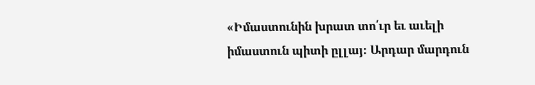«Իմաստունին խրատ տո՛ւր եւ աւելի իմաստուն պիտի ըլլայ։ Արդար մարդուն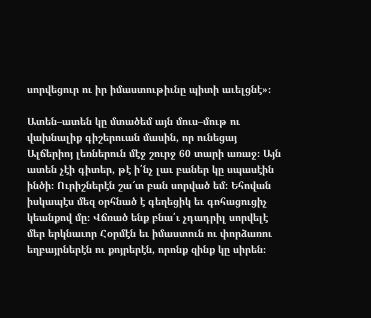սորվեցուր ու իր իմաստութիւնը պիտի աւելցնէ»։

Ատեն–ատեն կը մտածեմ այն մուս–մութ ու վախնալիք գիշերուան մասին, որ ունեցայ Ալճերիոյ լեռներուն մէջ շուրջ 60 տարի առաջ։ Այն ատեն չէի գիտեր, թէ ի՛նչ լաւ բաներ կը սպասէին ինծի։ Ուրիշներէն շա՜տ բան սորված եմ։ Եհովան իսկապէս մեզ օրհնած է գեղեցիկ եւ գոհացուցիչ կեանքով մը։ Վճռած ենք բնա՛ւ չդադրիլ սորվելէ մեր երկնաւոր Հօրմէն եւ իմաստուն ու փորձառու եղբայրներէն ու քոյրերէն, որոնք զինք կը սիրեն։